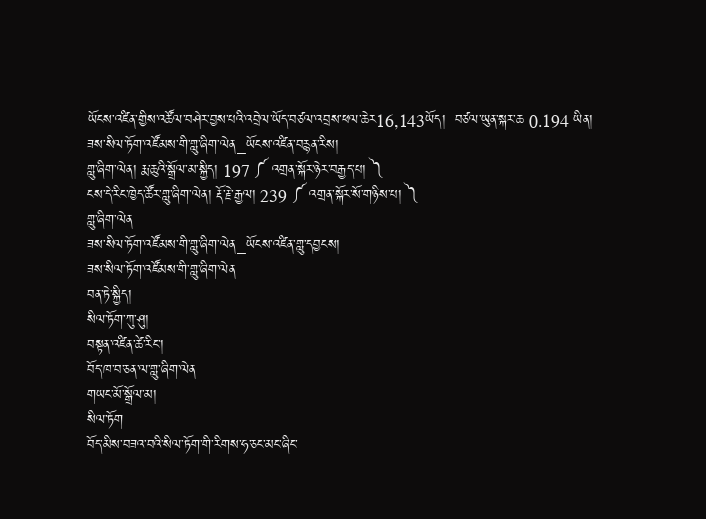ཡོངས་འཛིན་གྱིས་འཚོལ་བཤེར་བྱས་པའི་འབྲེལ་ཡོད་བཙལ་འབྲས་ཕལ་ཆེར16,143ཡོད།  བཙལ་ཡུན་སྐར་ཆ 0.194 ཡིན།
ཟས་སིལ་ཏོག་འཛོམས་གི་གླུ་ཞིག་ལེན_ཡོངས་འཛིན་བརྙན་རིས།
གླུ་ཞིག་ལེན། རྨ་ཆུའི་སྒྲོལ་མ་སྐྱིད། 197 ༼ འགྲན་སྐོར་ཉེར་བརྒྱད་པ། ༽
ངས་དེ་རིང་ཁྱེད་ཚོར་གླུ་ཞིག་ལེན། རྡོ་རྗེ་རྒྱལ། 239 ༼ འགྲན་སྐོར་སོ་གཉིས་པ། ༽
གླུ་ཞིག་ལེན
ཟས་སིལ་ཏོག་འཛོམས་གི་གླུ་ཞིག་ལེན_ཡོངས་འཛིན་གླུ་དབྱངས།
ཟས་སིལ་ཏོག་འཛོམས་གི་གླུ་ཞིག་ལེན
བན་ཏེ་སྐྱིད།
སིལ་ཏོག་ཀུ་ཤུ།
བསྟན་འཛིན་ཚེ་རིང་།
བོད་ཁ་བ་ཅན་ལ་གླུ་ཞིག་ལེན
གཡང་མོ་སྒྲོལ་མ།
སིལ་ཏོག
བོད་མིས་བཟའ་བའི་སིལ་ཏོག་གི་རིགས་ཧ་ཅང་མང་ཞིང་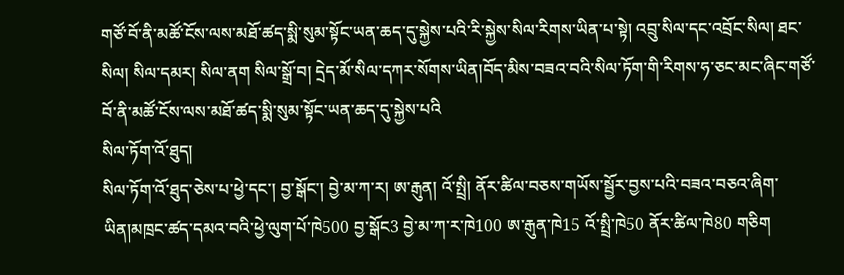གཙོ་བོ་ནི་མཚོ་ངོས་ལས་མཐོ་ཚད་སྨི་སུམ་སྟོང་ཡན་ཆད་དུ་སྐྱེས་པའི་རི་སྐྱེས་སིལ་རིགས་ཡིན་པ་སྟེ། འབྲུ་སིལ་དང་འབྲོང་སིལ། ཐང་སིལ། སིལ་དམར། སིལ་ནག སིལ་སྒྲོ་བ། དྲེད་མོ་སིལ་དཀར་སོགས་ཡིན།བོད་མིས་བཟའ་བའི་སིལ་ཏོག་གི་རིགས་ཧ་ཅང་མང་ཞིང་གཙོ་བོ་ནི་མཚོ་ངོས་ལས་མཐོ་ཚད་སྨི་སུམ་སྟོང་ཡན་ཆད་དུ་སྐྱེས་པའི
སིལ་ཏོག་འོ་ཐུད།
སིལ་ཏོག་འོ་ཐུད་ཅེས་པ་ཕྱེ་དང་། བྱ་སྒོང་། བྱེ་མ་ཀ་ར། ཨ་རྒུན། འོ་སྤྲི། ནོར་ཚིལ་བཅས་གཡོས་སྦྱོར་བྱས་པའི་བཟའ་བཅའ་ཞིག་ཡིན།མཁྲང་ཚད་དམའ་བའི་ཕྱེ་ལུག་པོ་ཁེ500 བྱ་སྒོང3 བྱེ་མ་ཀ་ར་ཁེ100 ཨ་རྒུན་ཁེ15 འོ་སྤྲི་ཁེ50 ནོར་ཚིལ་ཁེ80 གཅིག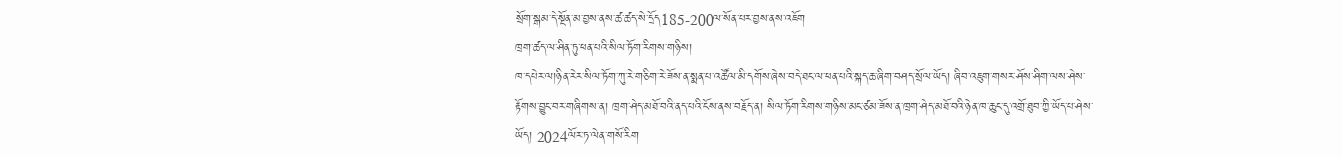སྲོག་སྒམ་དེ་སྔོན་མ་བྱས་ནས་ཚ་ཚད་སེ་དྲོད185-200ལ་སོན་པར་བྱས་ནས་འཇོག
ཁྲག་ཚད་ལ་ཤིན་ཏུ་ཕན་པའི་སིལ་ཏོག་རིགས་གཉིས།
ཁ་དཔེར་ལ།ཉིན་རེར་སིལ་ཏོག་ཀུ་རེ་གཅིག་རེ་ཟོས་ན་སྨན་པ་འཚོལ་མི་དགོས་ཞེས་བདེ་ཐང་ལ་ཕན་པའི་སྐད་ཆ་ཞིག་བཤད་སྲོལ་ཡོད། ཞིབ་འཇུག་གསར་ཤོས་ཤིག་ལས་ཤེས་རྟོགས་བྱུང་བར་གཞིགས་ན། ཁྲག་ཤེད་མཐོ་བའི་ནད་པའི་ངོས་ནས་བརྗོད་ན། སིལ་ཏོག་རིགས་གཉིས་མང་ཙམ་ཟོས་ན་ཁྲག་ཤེད་མཐོ་བའི་ཉེན་ཁ་ཆུང་དུ་འགྲོ་ཐུབ་ཀྱི་ཡོད་པ་ཤེས་ཡོད། 2024ལོར་ཏ་ལེན་གསོ་རིག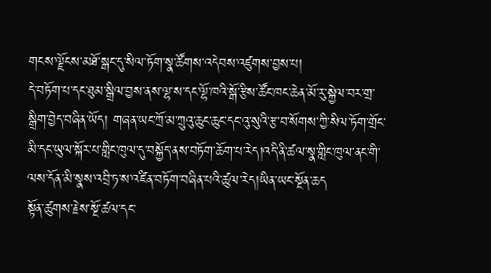གངས་ལྗོངས་མཐོ་སྒང་དུ་སིལ་ཏོག་སྣ་ཚོགས་འདེབས་འཛུགས་བྱས་པ།
དེ་བཏོག་པ་དང་ཐུམ་སྒྲིལ་བྱས་ནས་ལྷ་ས་དང་ལྷོ་ཁའི་སྒོ་རྩིས་ཚོང་ཁང་ཆེན་མོ་རུ་སྐྱེལ་བར་གྲ་སྒྲིག་བྱེད་བཞིན་ཡོད། གཞན་ཡང་ཀྲོ་མ་ཀྲུའུ་ཆུང་ཆུང་དང་འུ་སུའི་རྩ་བ་སོགས་ཀྱི་སིལ་ཏོག་གྲོང་མི་དང་ཡུལ་སྐོར་པ་གླིང་ཁུལ་དུ་བསྐྱོད་ནས་བཏོག་ཆོག་པ་རེད།འདི་ནི་ཚལ་སྣ་གླིང་ཁུལ་ནང་གི་ལས་དོན་མི་སྣས་འབྲི་ཏ་ས་འཛིན་བཏོག་བཞིན་པའི་ཚུལ་རེད།ཡིན་ཡང་སྔོན་ཆད
སྟོན་ཚུགས་རྗེས་སྔོ་ཚལ་དང་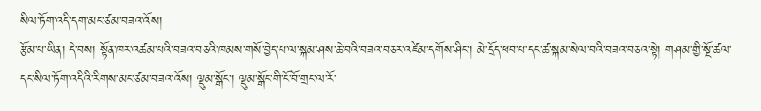སིལ་ཏོག་འདི་དག་མང་ཙམ་བཟའ་འོས།
རྩོམ་པ་ཡིན། དེ་བས། སྟོན་ཁར་འཚམ་པའི་བཟའ་བཅའི་ཁམས་གསོ་བྱེད་པ་ལ་སྐམ་ཤས་ཆེ་བའི་བཟའ་བཅར་འཛེམ་དགོས་ཤིང་། མེ་དྲོད་ཕབ་པ་དང་ཚ་སྐམ་སེལ་བའི་བཟའ་བཅའ་སྟེ། གཤམ་གྱི་སྔོ་ཚལ་དང་སིལ་ཏོག་འདིའི་རིགས་མང་ཙམ་བཟའ་འོས། ལྡུམ་སྒོང་། ལྡུམ་སྒོང་གི་ངོ་བོ་གྲང་ལ་རོ་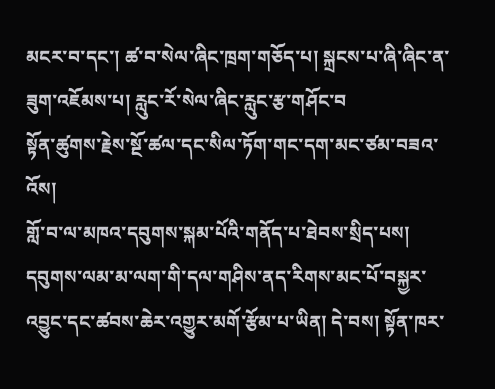མངར་བ་དང་། ཚ་བ་སེལ་ཞིང་ཁྲག་གཅོད་པ། སྐྲངས་པ་ཞི་ཞིང་ན་ཟུག་འཇོམས་པ། རླུང་རོ་སེལ་ཞིང་རླུང་རྩ་གཤོང་བ
སྟོན་ཚུགས་རྗེས་སྔོ་ཚལ་དང་སིལ་ཏོག་གང་དག་མང་ཙམ་བཟའ་འོས།
གློ་བ་ལ་མཁའ་དབུགས་སྐམ་པོའི་གནོད་པ་ཐེབས་སྲིད་པས། དབུགས་ལམ་མ་ལག་གི་དལ་གཤིས་ནད་རིགས་མང་པོ་བསྐྱར་འབྱུང་དང་ཚབས་ཆེར་འགྱུར་མགོ་རྩོམ་པ་ཡིན། དེ་བས། སྟོན་ཁར་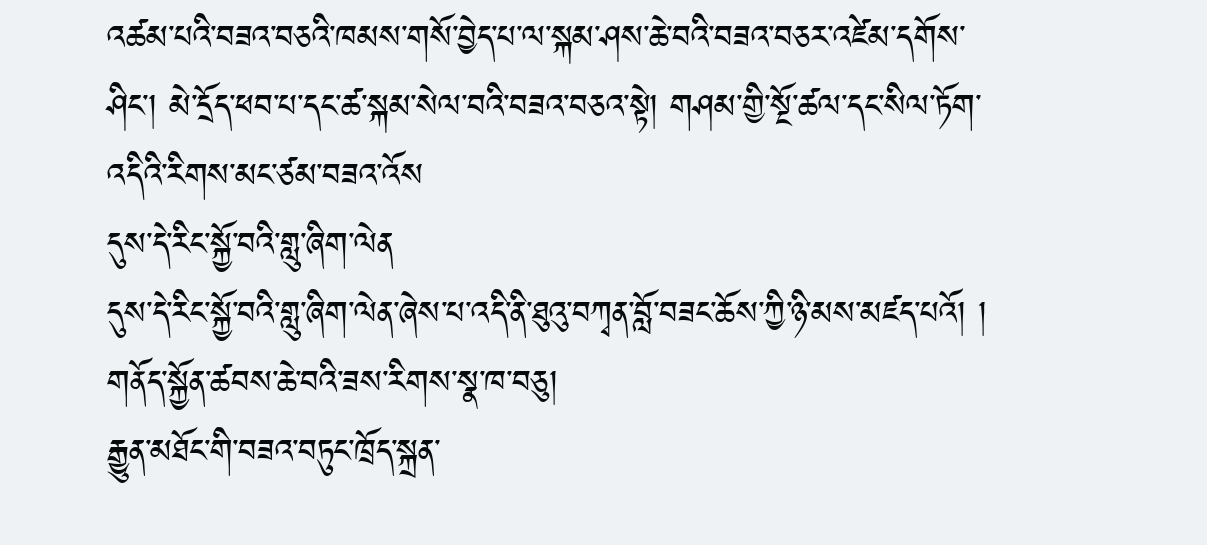འཚམ་པའི་བཟའ་བཅའི་ཁམས་གསོ་བྱེད་པ་ལ་སྐམ་ཤས་ཆེ་བའི་བཟའ་བཅར་འཛེམ་དགོས་ཤིང་། མེ་དྲོད་ཕབ་པ་དང་ཚ་སྐམ་སེལ་བའི་བཟའ་བཅའ་སྟེ། གཤམ་གྱི་སྔོ་ཚལ་དང་སིལ་ཏོག་འདིའི་རིགས་མང་ཙམ་བཟའ་འོས
དུས་དེ་རིང་སྐྱོ་བའི་གླུ་ཞིག་ལེན
དུས་དེ་རིང་སྐྱོ་བའི་གླུ་ཞིག་ལེན་ཞེས་པ་འདི་ནི་ཐུའུ་བཀྭན་བློ་བཟང་ཆོས་ཀྱི་ཉི་མས་མཛད་པའོ། །
གནོད་སྐྱོན་ཚབས་ཆེ་བའི་ཟས་རིགས་སྣ་ཁ་བཅུ།
རྒྱུན་མཐོང་གི་བཟའ་བཏུང་ཁྲོད་སྐྲན་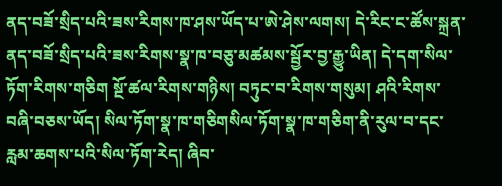ནད་བཟོ་སྲིད་པའི་ཟས་རིགས་ཁ་ཤས་ཡོད་པ་ཨེ་ཤེས་ལགས། དེ་རིང་ང་ཚོས་སྐྲན་ནད་བཟོ་སྲིད་པའི་ཟས་རིགས་སྣ་ཁ་བཅུ་མཚམས་སྦྱོར་བྱ་རྒྱུ་ཡིན། དེ་དག་སིལ་ཏོག་རིགས་གཅིག སྔོ་ཚལ་རིགས་གཉིས། བཏུང་བ་རིགས་གསུམ། ཤའི་རིགས་བཞི་བཅས་ཡོད། སིལ་ཏོག་སྣ་ཁ་གཅིགསིལ་ཏོག་སྣ་ཁ་གཅིག་ནི་རུལ་བ་དང་རླམ་ཆགས་པའི་སིལ་ཏོག་རེད། ཞིབ་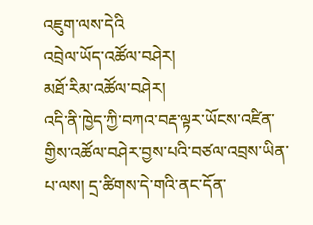འཇུག་ལས་དེའི
འབྲེལ་ཡོད་འཚོལ་བཤེར།
མཐོ་རིམ་འཚོལ་བཤེར།
འདི་ནི་ཁྱེད་ཀྱི་བཀའ་བརྡ་ལྟར་ཡོངས་འཛིན་གྱིས་འཚོལ་བཤེར་བྱས་པའི་བཙལ་འབྲས་ཡིན་པ་ལས། དྲ་ཚིགས་དེ་གའི་ནང་དོན་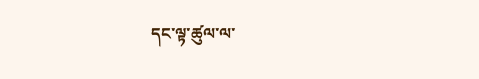དང་ལྟ་ཚུལ་ལ་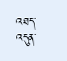འཐད་འདུན་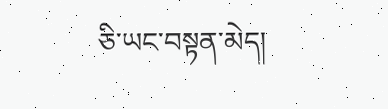ཅི་ཡང་བསྟན་མེད།